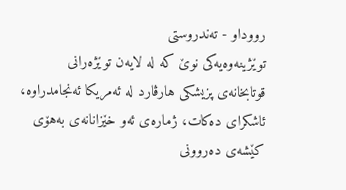رووداو - تەندروستی
توێژینەوەیەکی نوێ کە لە لایەن توێژەرانی قوتابخانەی پزیشکی هارڤارد لە ئەمریکا ئەنجامدراوە، ئاشکرای دەکات، ژمارەی ئەو خێزانانەی بەهۆی کێشەی دەروونی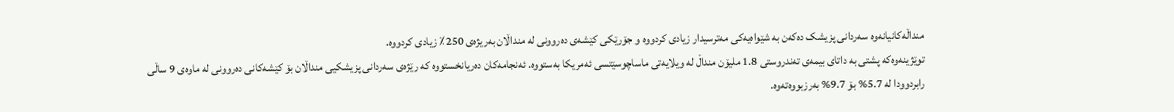منداڵەکانیانەوە سەردانی پزیشک دەکەن بە شێواەیەکی مەترسیدار زیادی کردووە و جۆرێکی کێشەی دەروونی لە منداڵان بەریژەی 250٪ زیادی کردووە.
توێژینەوەکە پشتی بە داتای بیمەی تەندروستی 1.8 ملیۆن منداڵ لە ویلایەتی ماساچوسێتسی ئەمریکا بەستووە. ئەنجامەکان دەریانخستووە کە رێژەی سەردانی پزیشکیی منداڵان بۆ کێشەکانی دەروونی لە ماوەی 9 ساڵی رابردوودا لە 5.7% بۆ 9.7% بەرزبووەتەوە.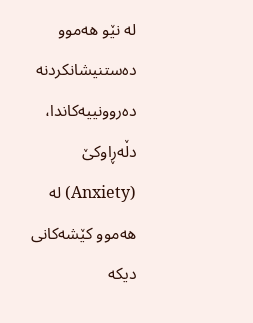لە نێو هەموو دەستنیشانکردنە دەروونییەکاندا، دڵەڕاوکێ (Anxiety) لە هەموو کێشەکانی دیکە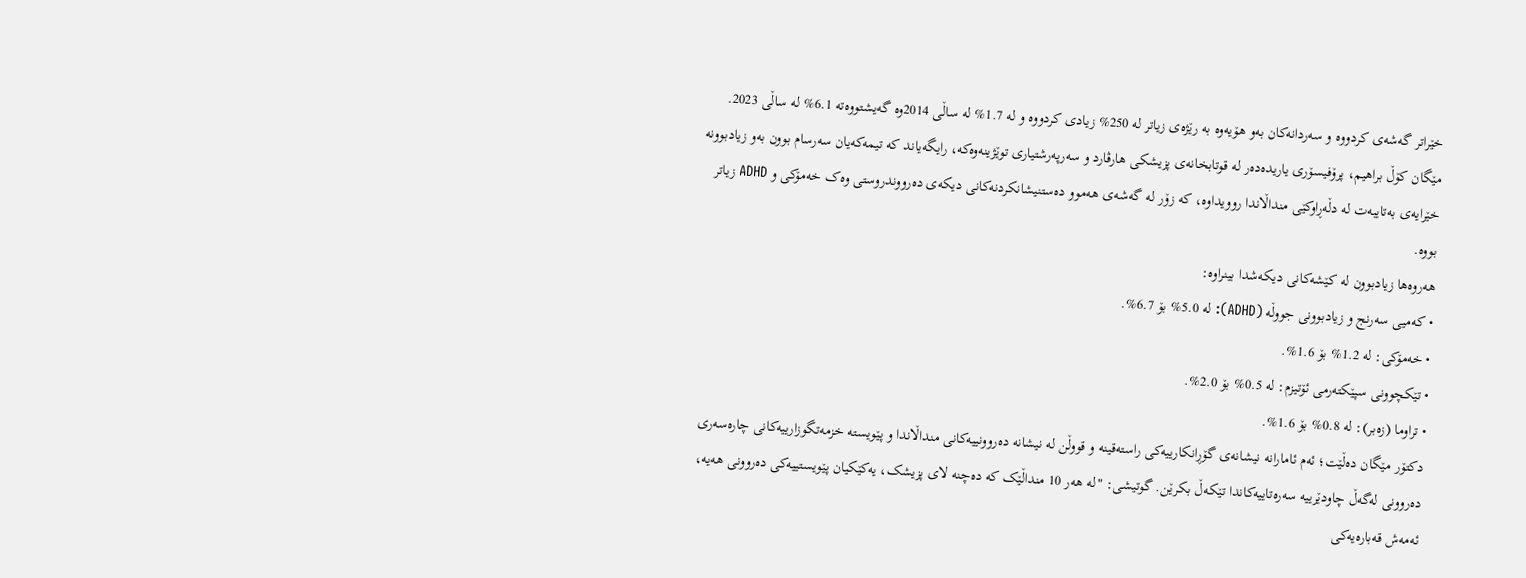خێراتر گەشەی کردووە و سەردانەکان بەو هۆیەوە بە رێژەی زیاتر لە 250% زیادی کردووە و لە 1.7% لە ساڵی 2014وە گەیشتووەتە 6.1% لە ساڵی 2023.
مێگان کۆڵ براهیم، پرۆفیسۆری یاریدەدەر لە قوتابخانەی پزیشکی هارڤارد و سەرپەرشتیاری توێژینەوەکە، رایگەیاند کە تیمەکەیان سەرسام بوون بەو زیادبوونە خێرایەی بەتایبەت لە دڵەڕاوکێی منداڵاندا روویداوە، کە زۆر لە گەشەی هەموو دەستنیشانکردنەکانی دیکەی دەرووندروستی وەک خەمۆکی و ADHD زیاتر بووە.
هەروەها زیادبوون لە کێشەکانی دیکەشدا بینراوە:
• کەمیی سەرنج و زیادبوونی جووڵە (ADHD): لە 5.0% بۆ 6.7%.
• خەمۆکی: لە 1.2% بۆ 1.6%.
• تێکچوونی سپێکتەرمی ئۆتیزم: لە 0.5% بۆ 2.0%.
• تراوما (زەبر): لە 0.8% بۆ 1.6%.
دکتۆر مێگان دەڵێت؛ ئەم ئامارانە نیشانەی گۆڕانکارییەکی راستەقینە و قووڵن لە نیشانە دەروونییەکانی منداڵاندا و پێویستە خزمەتگوزارییەکانی چارەسەری دەروونی لەگەڵ چاودێرییە سەرەتاییەکاندا تێکەڵ بکرێن. گوتیشی: "لە هەر 10 منداڵێک کە دەچنە لای پزیشک، یەکێکیان پێویستییەکی دەروونی هەیە، ئەمەش قەبارەیەکی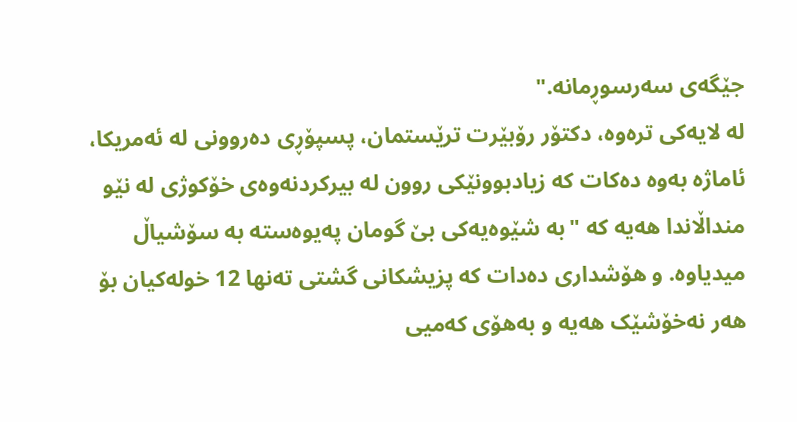جێگەی سەرسوڕمانە."
لە لایەکی ترەوە، دکتۆر رۆبێرت ترێستمان، پسپۆڕی دەروونی لە ئەمریکا، ئاماژە بەوە دەکات کە زیادبوونێکی روون لە بیرکردنەوەی خۆکوژی لە نێو منداڵاندا هەیە کە "بە شێوەیەکی بێ گومان پەیوەستە بە سۆشیاڵ میدیاوە. و هۆشداری دەدات کە پزیشکانی گشتی تەنها 12 خولەکیان بۆ هەر نەخۆشێک هەیە و بەهۆی کەمیی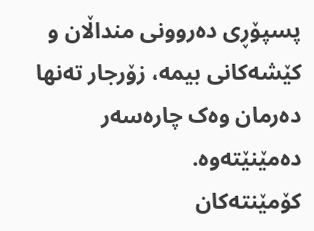پسپۆڕی دەروونی منداڵان و کێشەکانی بیمە، زۆرجار تەنها دەرمان وەک چارەسەر دەمێنێتەوە.
کۆمێنتەکان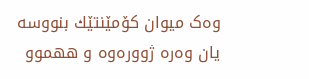وەک میوان کۆمێنتێك بنووسە یان وەرە ژوورەوە و ههموو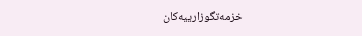خزمەتگوزارییەکان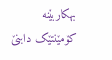بهكاربێنه
کۆمێنتێک دابنێ